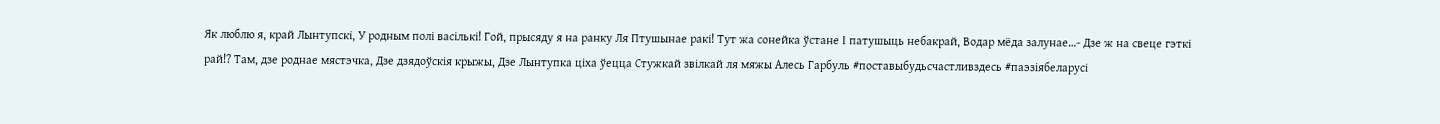Як люблю я, край Лынтупскі, У родным полі васількі! Гой, прысяду я на ранку Ля Птушынае ракі! Тут жа сонейка ўстане І патушыць небакрай, Водар мёда залунае…- Дзе ж на свеце гэткі рай!? Там, дзе роднае мястэчка, Дзе дзядоўскія крыжы, Дзе Лынтупка ціха ўецца Стужкай звілкай ля мяжы Алесь Гарбуль #поставыбудьсчастливздесь #паэзіябеларусі